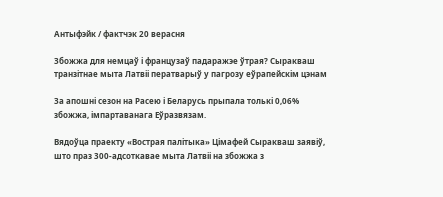Антыфэйк / фактчэк 20 верасня

Збожжа для немцаў і французаў падаражэе ўтрая? Сыракваш транзітнае мыта Латвіі ператварыў у пагрозу еўрапейскім цэнам

За апошні сезон на Расею і Беларусь прыпала толькі 0,06% збожжа, імпартаванага Еўразвязам.

Вядоўца праекту «Вострая палітыка» Цімафей Сыракваш заявіў, што праз 300-адсоткавае мыта Латвіі на збожжа з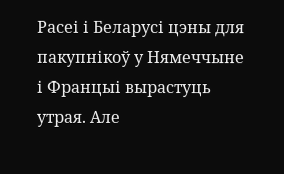Расеі і Беларусі цэны для пакупнікоў у Нямеччыне і Францыі вырастуць утрая. Але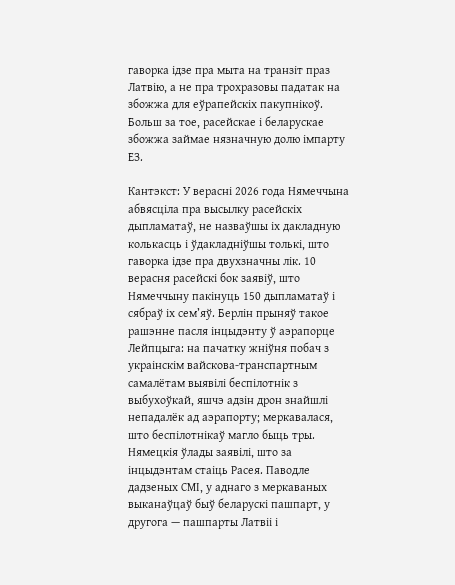гаворка ідзе пра мыта на транзіт праз Латвію, а не пра трохразовы падатак на збожжа для еўрапейскіх пакупнікоў. Больш за тое, расейскае і беларускае збожжа займае нязначную долю імпарту ЕЗ.

Кантэкст: У верасні 2026 года Нямеччына абвясціла пра высылку расейскіх дыпламатаў, не назваўшы іх дакладную колькасць і ўдакладніўшы толькі, што гаворка ідзе пра двухзначны лік. 10 верасня расейскі бок заявіў, што Нямеччыну пакінуць 150 дыпламатаў і сябраў іх сем’яў. Берлін прыняў такое рашэнне пасля інцыдэнту ў аэрапорце Лейпцыга: на пачатку жніўня побач з украінскім вайскова-транспартным самалётам выявілі беспілотнік з выбухоўкай, яшчэ адзін дрон знайшлі непадалёк ад аэрапорту; меркавалася, што беспілотнікаў магло быць тры. Нямецкія ўлады заявілі, што за інцыдэнтам стаіць Расея. Паводле дадзеных СМІ, у аднаго з меркаваных выканаўцаў быў беларускі пашпарт, у другога — пашпарты Латвіі і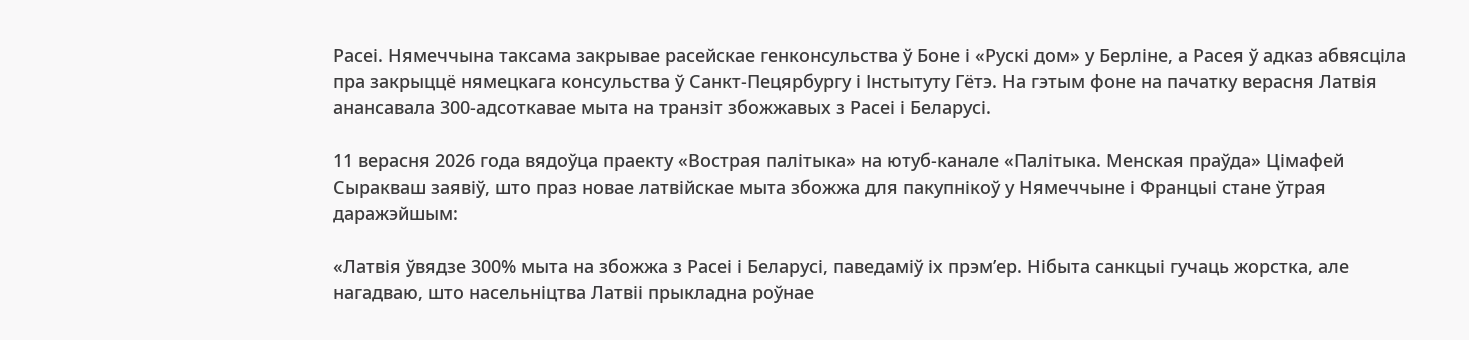Расеі. Нямеччына таксама закрывае расейскае генконсульства ў Боне і «Рускі дом» у Берліне, а Расея ў адказ абвясціла пра закрыццё нямецкага консульства ў Санкт-Пецярбургу і Інстытуту Гётэ. На гэтым фоне на пачатку верасня Латвія анансавала 300-адсоткавае мыта на транзіт збожжавых з Расеі і Беларусі.

11 верасня 2026 года вядоўца праекту «Вострая палітыка» на ютуб-канале «Палітыка. Менская праўда» Цімафей Сыракваш заявіў, што праз новае латвійскае мыта збожжа для пакупнікоў у Нямеччыне і Францыі стане ўтрая даражэйшым:

«Латвія ўвядзе 300% мыта на збожжа з Расеі і Беларусі, паведаміў іх прэм’ер. Нібыта санкцыі гучаць жорстка, але нагадваю, што насельніцтва Латвіі прыкладна роўнае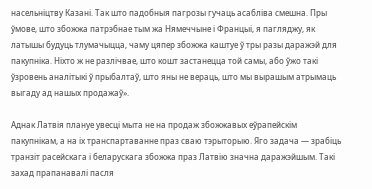насельніцтву Казані. Так што падобныя пагрозы гучаць асабліва смешна. Пры ўмове, што збожжа патрэбнае тым жа Нямеччыне і Францыі, я пагляджу, як латышы будуць тлумачыцца, чаму цяпер збожжа каштуе ў тры разы даражэй для пакупніка. Ніхто ж не разлічвае, што кошт застанецца той самы, або ўжо такі ўзровень аналітыкі ў прыбалтаў, што яны не вераць, што мы вырашым атрымаць выгаду ад нашых продажаў».

Аднак Латвія плануе увесці мыта не на продаж збожжавых еўрапейскім пакупнікам, а на іх транспартаванне праз сваю тэрыторыю. Яго задача — зрабіць транзіт расейскага і беларускага збожжа праз Латвію значна даражэйшым. Такі захад прапанавалі пасля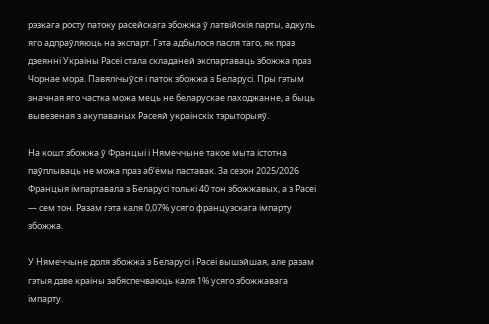рэзкага росту патоку расейскага збожжа ў латвійскія парты, адкуль яго адпраўляюць на экспарт. Гэта адбылося пасля таго, як праз дзеянні Украіны Расеі стала складаней экспартаваць збожжа праз Чорнае мора. Павялічыўся і паток збожжа з Беларусі. Пры гэтым значная яго частка можа мець не беларускае паходжанне, а быць вывезеная з акупаваных Расеяй украінскіх тэрыторыяў.

На кошт збожжа ў Францыі і Нямеччыне такое мыта істотна паўплываць не можа праз аб’ёмы паставак. За сезон 2025/2026 Францыя імпартавала з Беларусі толькі 40 тон збожжавых, а з Расеі — сем тон. Разам гэта каля 0,07% усяго французскага імпарту збожжа.

У Нямеччыне доля збожжа з Беларусі і Расеі вышэйшая, але разам гэтыя дзве краіны забяспечваюць каля 1% усяго збожжавага імпарту.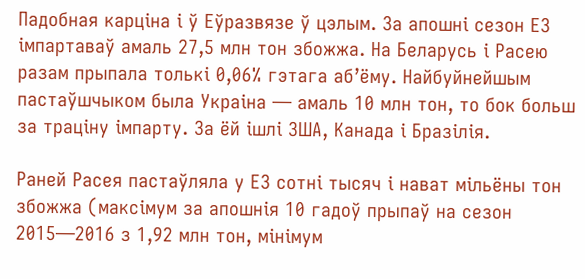Падобная карціна і ў Еўразвязе ў цэлым. За апошні сезон ЕЗ імпартаваў амаль 27,5 млн тон збожжа. На Беларусь і Расею разам прыпала толькі 0,06% гэтага аб’ёму. Найбуйнейшым пастаўшчыком была Украіна — амаль 10 млн тон, то бок больш за траціну імпарту. За ёй ішлі ЗША, Канада і Бразілія.

Раней Расея пастаўляла у ЕЗ сотні тысяч і нават мільёны тон збожжа (максімум за апошнія 10 гадоў прыпаў на сезон 2015—2016 з 1,92 млн тон, мінімум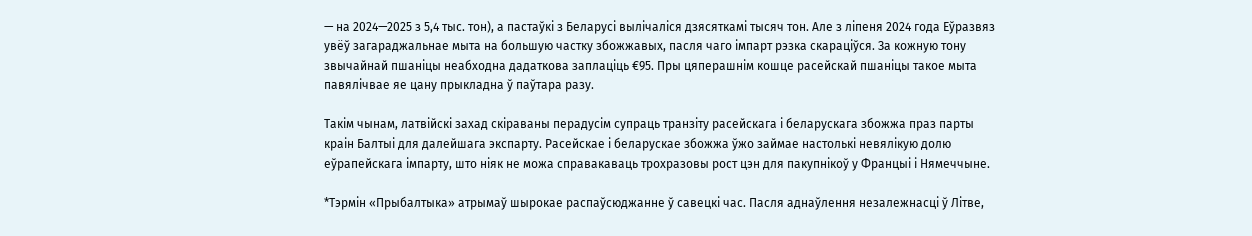— на 2024—2025 з 5,4 тыс. тон), а пастаўкі з Беларусі вылічаліся дзясяткамі тысяч тон. Але з ліпеня 2024 года Еўразвяз увёў загараджальнае мыта на большую частку збожжавых, пасля чаго імпарт рэзка скараціўся. За кожную тону звычайнай пшаніцы неабходна дадаткова заплаціць €95. Пры цяперашнім кошце расейскай пшаніцы такое мыта павялічвае яе цану прыкладна ў паўтара разу.

Такім чынам, латвійскі захад скіраваны перадусім супраць транзіту расейскага і беларускага збожжа праз парты краін Балтыі для далейшага экспарту. Расейскае і беларускае збожжа ўжо займае настолькі невялікую долю еўрапейскага імпарту, што ніяк не можа справакаваць трохразовы рост цэн для пакупнікоў у Францыі і Нямеччыне.

*Тэрмін «Прыбалтыка» атрымаў шырокае распаўсюджанне ў савецкі час. Пасля аднаўлення незалежнасці ў Літве,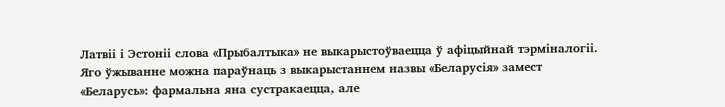Латвіі і Эстоніі слова «Прыбалтыка» не выкарыстоўваецца ў афіцыйнай тэрміналогіі. Яго ўжыванне можна параўнаць з выкарыстаннем назвы «Беларусія» замест «Беларусь»: фармальна яна сустракаецца, але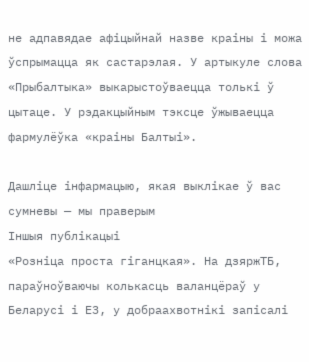не адпавядае афіцыйнай назве краіны і можа ўспрымацца як састарэлая. У артыкуле слова «Прыбалтыка» выкарыстоўваецца толькі ў цытаце. У рэдакцыйным тэксце ўжываецца фармулёўка «краіны Балтыі».

Дашліце інфармацыю, якая выклікае ў вас сумневы — мы праверым
Іншыя публікацыі
«Розніца проста гіганцкая». На дзяржТБ, параўноўваючы колькасць валанцёраў у Беларусі і ЕЗ, у добраахвотнікі запісалі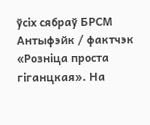ўсіх сябраў БРСМ
Антыфэйк / фактчэк «Розніца проста гіганцкая». На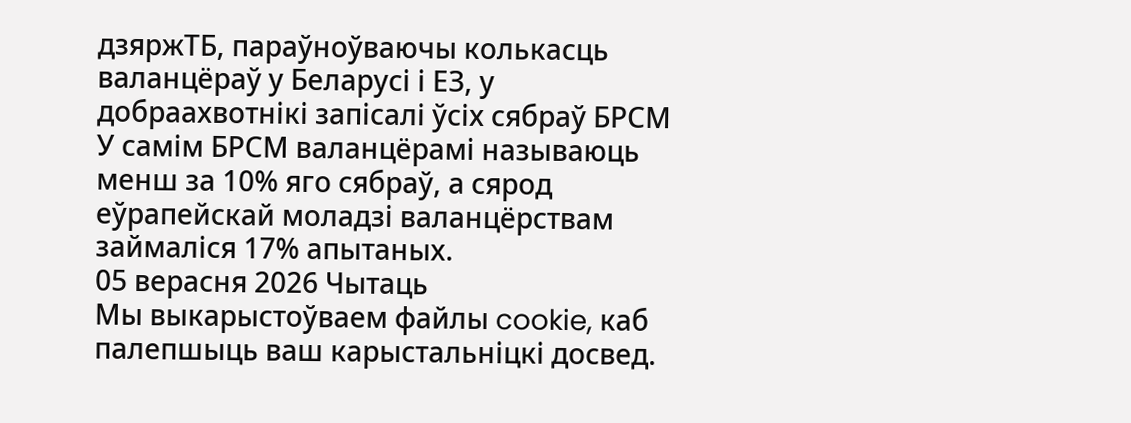дзяржТБ, параўноўваючы колькасць валанцёраў у Беларусі і ЕЗ, у добраахвотнікі запісалі ўсіх сябраў БРСМ
У самім БРСМ валанцёрамі называюць менш за 10% яго сябраў, а сярод еўрапейскай моладзі валанцёрствам займаліся 17% апытаных.
05 верасня 2026 Чытаць
Мы выкарыстоўваем файлы cookie, каб палепшыць ваш карыстальніцкі досвед.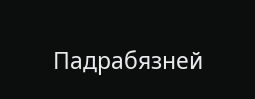Падрабязней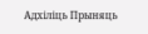Адхіліць Прыняць